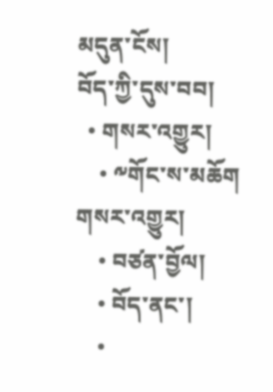མདུན་ངོས།
བོད་ཀྱི་དུས་བབ།
  • གསར་འགྱུར།
    • ༸གོང་ས་མཆོག གསར་འགྱུར།
    • བཙན་བྱོལ།
    • བོད་ནང་།
    •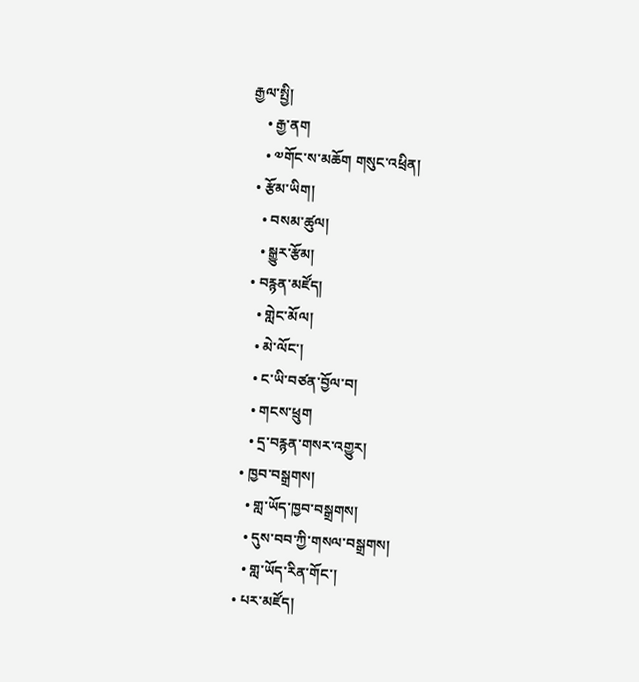རྒྱལ་སྤྱི།
    • རྒྱ་ནག
    • ༧གོང་ས་མཆོག གསུང་འཕྲིན།
  • རྩོམ་ཡིག།
    • བསམ་ཚུལ།
    • སྒྱུར་རྩོམ།
  • བརྙན་མཛོད།
    • གླེང་མོལ།
    • མེ་ལོང་།
    • ང་ཡི་བཙན་བྱོལ་བ།
    • གངས་ཕྲུག
    • དྲ་བརྙན་གསར་འགྱུར།
  • ཁྱབ་བསྒྲགས།
    • གླ་ཡོད་ཁྱབ་བསྒྲགས།
    • དུས་བབ་ཀྱི་གསལ་བསྒྲགས།
    • གླ་ཡོད་རིན་གོང་།
  • པར་མཛོད།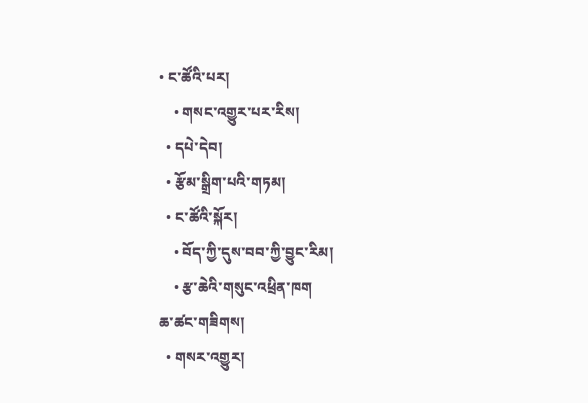• ང་ཚོའི་པར།
    • གསང་འགྱུར་པར་རིས།
  • དཔེ་དེབ།
  • རྩོམ་སྒྲིག་པའི་གཏམ།
  • ང་ཚོའི་སྐོར།
    • བོད་ཀྱི་དུས་བབ་ཀྱི་བྱུང་རིམ།
    • རྩ་ཆེའི་གསུང་འཕྲིན་ཁག
ཆ་ཚང་གཟིགས།
  • གསར་འགྱུར།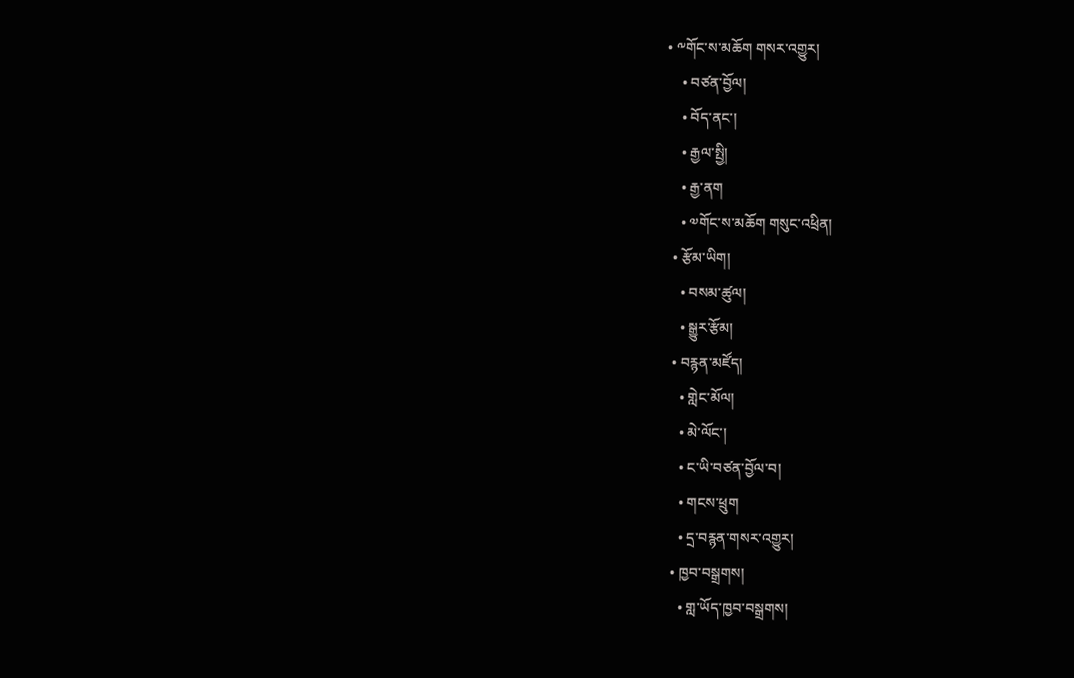• ༸གོང་ས་མཆོག གསར་འགྱུར།
    • བཙན་བྱོལ།
    • བོད་ནང་།
    • རྒྱལ་སྤྱི།
    • རྒྱ་ནག
    • ༧གོང་ས་མཆོག གསུང་འཕྲིན།
  • རྩོམ་ཡིག།
    • བསམ་ཚུལ།
    • སྒྱུར་རྩོམ།
  • བརྙན་མཛོད།
    • གླེང་མོལ།
    • མེ་ལོང་།
    • ང་ཡི་བཙན་བྱོལ་བ།
    • གངས་ཕྲུག
    • དྲ་བརྙན་གསར་འགྱུར།
  • ཁྱབ་བསྒྲགས།
    • གླ་ཡོད་ཁྱབ་བསྒྲགས།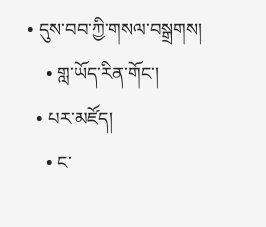• དུས་བབ་ཀྱི་གསལ་བསྒྲགས།
    • གླ་ཡོད་རིན་གོང་།
  • པར་མཛོད།
    • ང་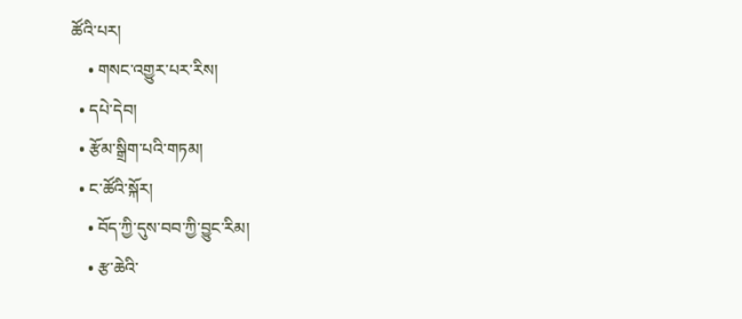ཚོའི་པར།
    • གསང་འགྱུར་པར་རིས།
  • དཔེ་དེབ།
  • རྩོམ་སྒྲིག་པའི་གཏམ།
  • ང་ཚོའི་སྐོར།
    • བོད་ཀྱི་དུས་བབ་ཀྱི་བྱུང་རིམ།
    • རྩ་ཆེའི་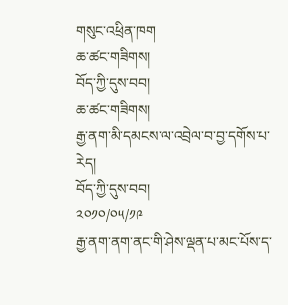གསུང་འཕྲིན་ཁག
ཆ་ཚང་གཟིགས།
བོད་ཀྱི་དུས་བབ།
ཆ་ཚང་གཟིགས།
རྒྱ་ནག་མི་དམངས་ལ་འབྲེལ་བ་བྱ་དགོས་པ་རེད།
བོད་ཀྱི་དུས་བབ།
༢༠༡༠/༠༥/༡༩
རྒྱ་ནག་ནག་ནང་གི་ཤེས་ལྡན་པ་མང་པོས་ད་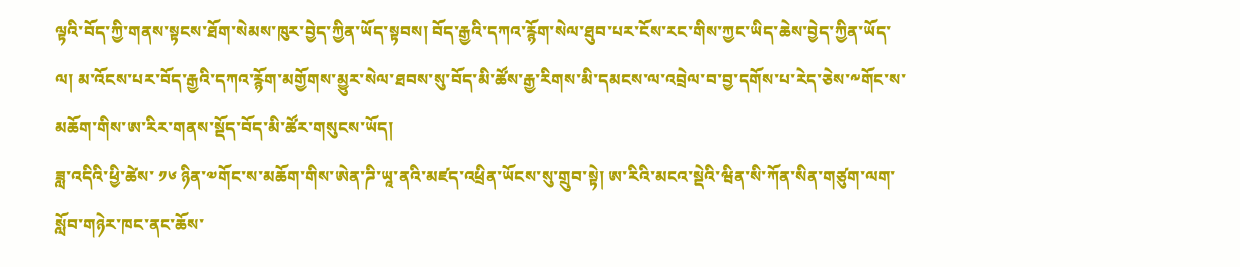ལྟའི་བོད་ཀྱི་གནས་སྟངས་ཐོག་སེམས་ཁུར་བྱེད་ཀྱིན་ཡོད་སྟབས། བོད་རྒྱའི་དཀའ་རྙོག་སེལ་ཐུབ་པར་ངོས་རང་གིས་ཀྱང་ཡིད་ཆེས་བྱེད་ཀྱིན་ཡོད་ལ། མ་འོངས་པར་བོད་རྒྱའི་དཀའ་རྙོག་མགྱོགས་མྱུར་སེལ་ཐབས་སུ་བོད་མི་ཚོས་རྒྱ་རིགས་མི་དམངས་ལ་འབྲེལ་བ་བྱ་དགོས་པ་རེད་ཅེས་༸གོང་ས་མཆོག་གིས་ཨ་རིར་གནས་སྡོད་བོད་མི་ཚོར་གསུངས་ཡོད།
ཟླ་འདིའི་ཕྱི་ཚེས་ ༡༦ ཉིན་༧གོང་ས་མཆོག་གིས་ཨེན་ཌི་ཡཱ་ནའི་མཛད་འཕྲིན་ཡོངས་སུ་གྲུབ་སྟེ། ཨ་རིའི་མངའ་སྡེའི་ཝིན་སི་ཀོན་སིན་གཙུག་ལག་སློབ་གཉེར་ཁང་ནང་ཆོས་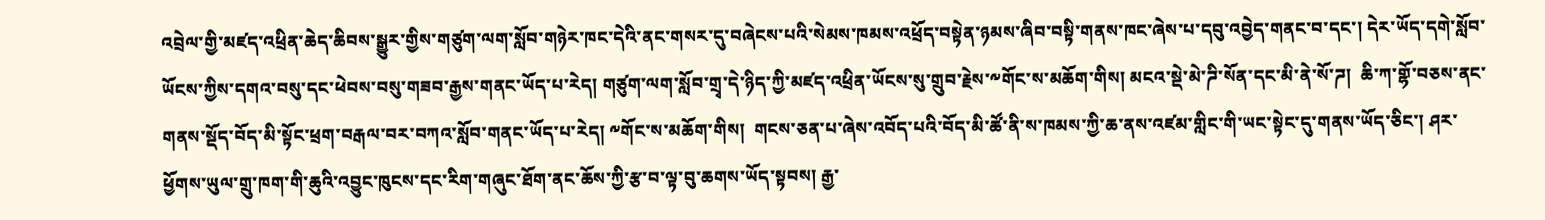འབྲེལ་གྱི་མཛད་འཕྲིན་ཆེད་ཆིབས་སྒྱུར་གྱིས་གཙུག་ལག་སློབ་གཉེར་ཁང་དེའི་ནང་གསར་དུ་བཞེངས་པའི་སེམས་ཁམས་འཕྲོད་བསྟེན་ཉམས་ཞིབ་བསྟི་གནས་ཁང་ཞེས་པ་དབུ་འབྱེད་གནང་བ་དང་། དེར་ཡོད་དགེ་སློབ་ཡོངས་ཀྱིས་དགའ་བསུ་དང་ཕེབས་བསུ་གཟབ་རྒྱས་གནང་ཡོད་པ་རེད། གཙུག་ལག་སློབ་གྲྭ་དེ་ཉིད་ཀྱི་མཛད་འཕྲིན་ཡོངས་སུ་གྲུབ་རྗེས་༸གོང་ས་མཆོག་གིས། མངའ་སྡེ་མེ་ཌི་སོན་དང་མི་ནེ་སོ་ཌ།  ཆི་ཀ་གྷོ་བཅས་ནང་གནས་སྡོད་བོད་མི་སྟོང་ཕྲག་བརྒལ་བར་བཀའ་སློབ་གནང་ཡོད་པ་རེད། ༸གོང་ས་མཆོག་གིས།  གངས་ཅན་པ་ཞེས་འབོད་པའི་བོད་མི་ཚོ་ནི་ས་ཁམས་ཀྱི་ཆ་ནས་འཛམ་གླིང་གི་ཡང་སྟེང་དུ་གནས་ཡོད་ཅིང་། ཤར་ཕྱོགས་ཡུལ་གྲུ་ཁག་གི་ཆུའི་འབྱུང་ཁུངས་དང་རིག་གཞུང་ཐོག་ནང་ཆོས་ཀྱི་རྩ་བ་ལྟ་བུ་ཆགས་ཡོད་སྟབས། རྒྱ་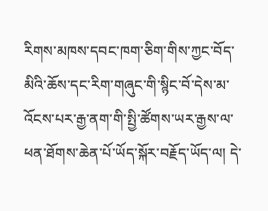རིགས་མཁས་དབང་ཁག་ཅིག་གིས་ཀྱང་བོད་མིའི་ཆོས་དང་རིག་གཞུང་གི་སྙིང་བོ་དེས་མ་འོངས་པར་རྒྱ་ནག་གི་སྤྱི་ཚོགས་ཡར་རྒྱས་ལ་ཕན་ཐོགས་ཆེན་པོ་ཡོད་སྐོར་བརྗོད་ཡོད་ལ། དེ་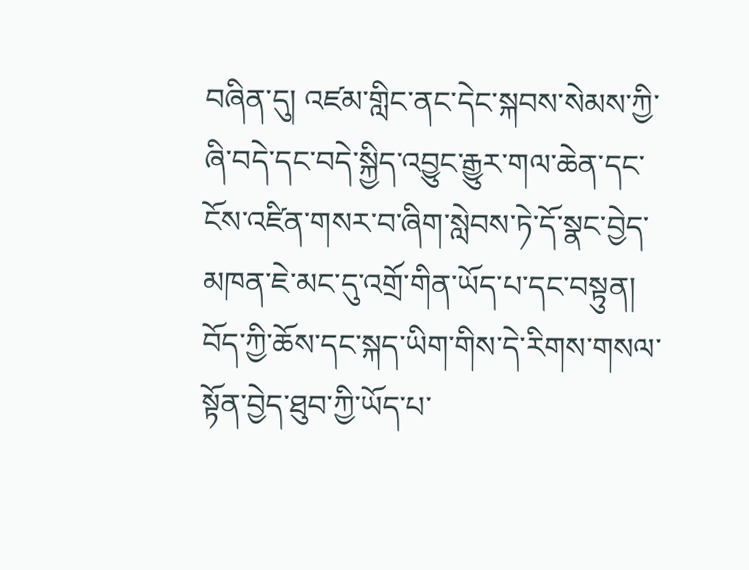བཞིན་དུ། འཛམ་གླིང་ནང་དེང་སྐབས་སེམས་ཀྱི་ཞི་བདེ་དང་བདེ་སྐྱིད་འབྱུང་རྒྱུར་གལ་ཆེན་དང་ངོས་འཛིན་གསར་བ་ཞིག་སླེབས་ཏེ་དོ་སྣང་བྱེད་མཁན་ཇེ་མང་དུ་འགྲོ་གིན་ཡོད་པ་དང་བསྟུན། བོད་ཀྱི་ཆོས་དང་སྐད་ཡིག་གིས་དེ་རིགས་གསལ་སྟོན་བྱེད་ཐུབ་ཀྱི་ཡོད་པ་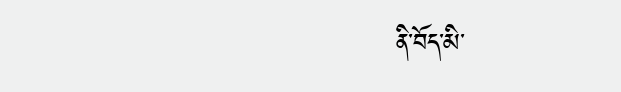ནི་བོད་མི་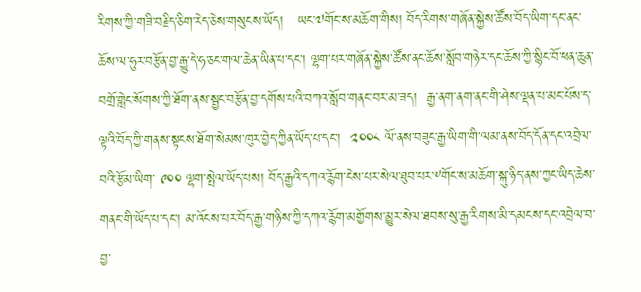རིགས་ཀྱི་གཟི་བརྗིད་ཅིག་རེད་ཅེས་གསུངས་ཡོད།   ཡང་༧གོང་ས་མཆོག་གིས། བོད་རིགས་གཞོན་སྐྱེས་ཚོས་བོད་ཡིག་དང་ནང་ཆོས་ལ་ཧུར་བརྩོན་བྱ་རྒྱུ་དེ་ཧ་ཅང་གལ་ཆེན་ཡིན་པ་དང་། ལྷག་པར་གཞོན་སྐྱེས་ཚོས་ནང་ཆོས་སློབ་གཉེར་དང་ཆོས་ཀྱི་སྙིང་བོ་ཕན་ཆུན་བགྲོ་གླེང་སོགས་ཀྱི་ཐོག་ནས་སྦྱང་བརྩོན་བྱ་དགོས་པའི་བཀའ་སློབ་གནང་བར་མ་ཟད།  རྒྱ་ནག་ནག་ནང་གི་ཤེས་ལྡན་པ་མང་པོས་ད་ལྟའི་བོད་ཀྱི་གནས་སྟངས་ཐོག་སེམས་ཁུར་བྱེད་ཀྱིན་ཡོད་པ་དང་།  ༢༠༠༨ ལོ་ནས་བཟུང་རྒྱ་ཡིག་གི་ལམ་ནས་བོད་དོན་དང་འབྲེལ་བའི་རྩོམ་ཡིག་ ༩༠༠ ལྷག་སྤེལ་ཡོད་པས། བོད་རྒྱའི་དཀའ་རྙོག་ངེས་པར་སེལ་ཐུབ་པར་༸གོང་ས་མཆོག་སྐུ་ཉིད་ནས་ཀྱང་ཡིད་ཆེས་གནང་གི་ཡོད་པ་དང་། མ་འོངས་པར་བོད་རྒྱ་གཉིས་ཀྱི་དཀའ་རྙོག་མགྱོགས་མྱུར་སེལ་ཐབས་སུ་རྒྱ་རིགས་མི་དམངས་དང་འབྲེལ་བ་བྱ་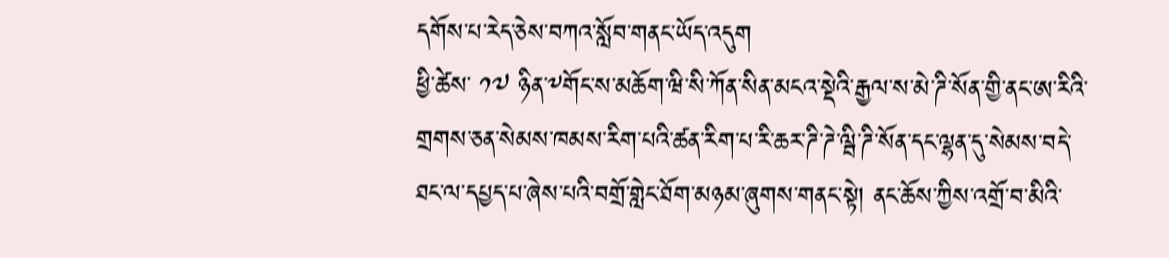དགོས་པ་རེད་ཅེས་བཀའ་སློབ་གནང་ཡོད་འདུག
ཕྱི་ཚེས་ ༡༧ ཉིན་༸གོང་ས་མཆོག་ཝི་སི་ཀོན་སིན་མངའ་སྡེའི་རྒྱལ་ས་མེ་ཌི་སོན་གྱི་ནང་ཨ་རིའི་གྲགས་ཅན་སེམས་ཁམས་རིག་པའི་ཚན་རིག་པ་རི་ཆར་ཌི་ཌེ་ལྦི་ཌི་སོན་དང་ལྷན་དུ་སེམས་བདེ་ཐང་ལ་དཔྱད་པ་ཞེས་པའི་བགྲོ་གླེང་ཐོག་མཉམ་ཞུགས་གནང་སྟེ། ནང་ཆོས་ཀྱིས་འགྲོ་བ་མིའི་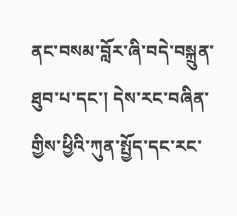ནང་བསམ་བློར་ཞི་བདེ་བསྐྲུན་ཐུབ་པ་དང་། དེས་རང་བཞིན་གྱིས་ཕྱིའི་ཀུན་སྤྱོད་དང་རང་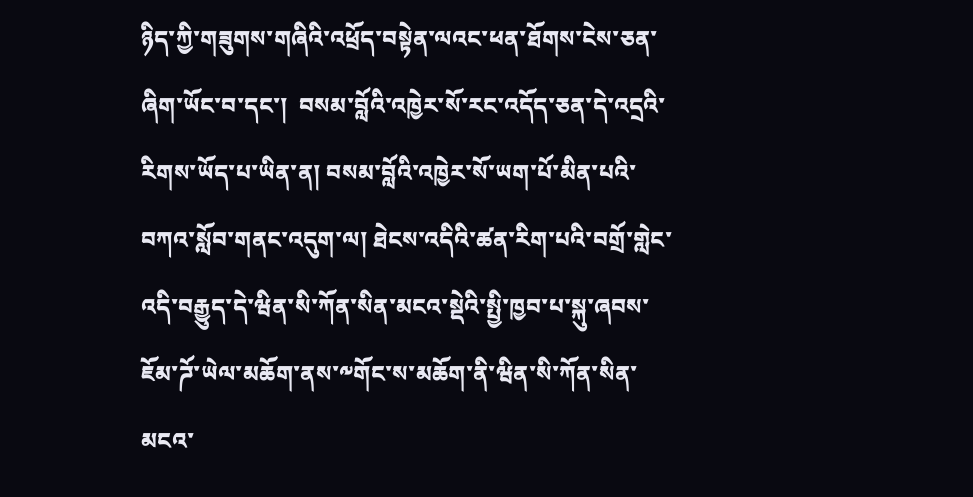ཉིད་ཀྱི་གཟུགས་གཞིའི་འཕྲོད་བསྟེན་ལའང་ཕན་ཐོགས་ངེས་ཅན་ཞིག་ཡོང་བ་དང་།  བསམ་བློའི་འཁྱེར་སོ་རང་འདོད་ཅན་དེ་འདྲའི་རིགས་ཡོད་པ་ཡིན་ན། བསམ་བློའི་འཁྱེར་སོ་ཡག་པོ་མིན་པའི་བཀའ་སློབ་གནང་འདུག་ལ། ཐེངས་འདིའི་ཚན་རིག་པའི་བགྲོ་གླེང་འདི་བརྒྱུད་དེ་ཝིན་སི་ཀོན་སིན་མངའ་སྡེའི་སྤྱི་ཁྱབ་པ་སྐུ་ཞབས་ཇོམ་ཌོ་ཡེལ་མཆོག་ནས་༸གོང་ས་མཆོག་ནི་ཝིན་སི་ཀོན་སིན་མངའ་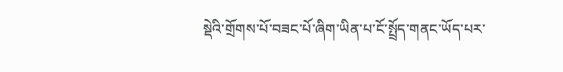སྡེའི་གྲོགས་པོ་བཟང་པོ་ཞིག་ཡིན་པ་ངོ་སྤྲོད་གནང་ཡོད་པར་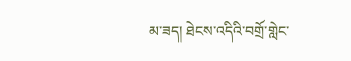མ་ཟད། ཐེངས་འདིའི་བགྲོ་གླེང་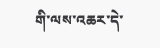གི་ལས་འཆར་དེ་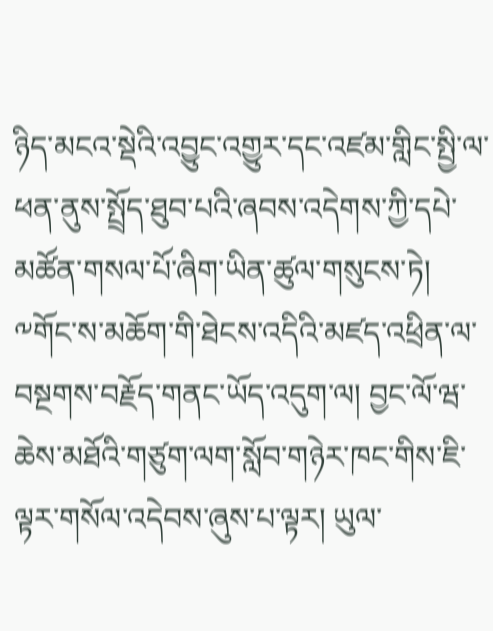ཉིད་མངའ་སྡེའི་འབྱུང་འགྱུར་དང་འཛམ་གླིང་སྤྱི་ལ་ཕན་ནུས་སྤྲོད་ཐུབ་པའི་ཞབས་འདེགས་ཀྱི་དཔེ་མཚོན་གསལ་པོ་ཞིག་ཡིན་ཚུལ་གསུངས་ཏེ། ༸གོང་ས་མཆོག་གི་ཐེངས་འདིའི་མཛད་འཕྲིན་ལ་བསྔགས་བརྗོད་གནང་ཡོད་འདུག་ལ། བྱང་ལོ་ཝ་ཆེས་མཐོའི་གཙུག་ལག་སློབ་གཉེར་ཁང་གིས་ཇི་ལྟར་གསོལ་འདེབས་ཞུས་པ་ལྟར། ཡུལ་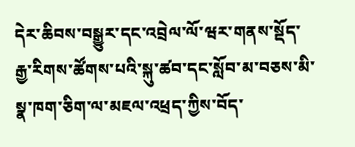དེར་ཆིབས་བསྒྱུར་དང་འབྲེལ་ལོ་ཝར་གནས་སྡོད་རྒྱ་རིགས་ཚོགས་པའི་སྐུ་ཚབ་དང་སློབ་མ་བཅས་མི་སྣ་ཁག་ཅིག་ལ་མཇལ་འཕྲད་ཀྱིས་བོད་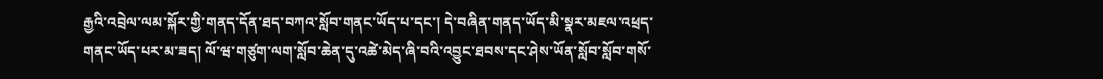རྒྱའི་འབྲེལ་ལམ་སྐོར་གྱི་གནད་དོན་ཐད་བཀའ་སློབ་གནང་ཡོད་པ་དང་། དེ་བཞིན་གནད་ཡོད་མི་སྣར་མཇལ་འཕྲད་གནང་ཡོད་པར་མ་ཟད། ལོ་ཝ་གཙུག་ལག་སློབ་ཆེན་དུ་འཚེ་མེད་ཞི་བའི་འབྱུང་ཐབས་དང་ཤེས་ཡོན་སློབ་སློབ་གསོ་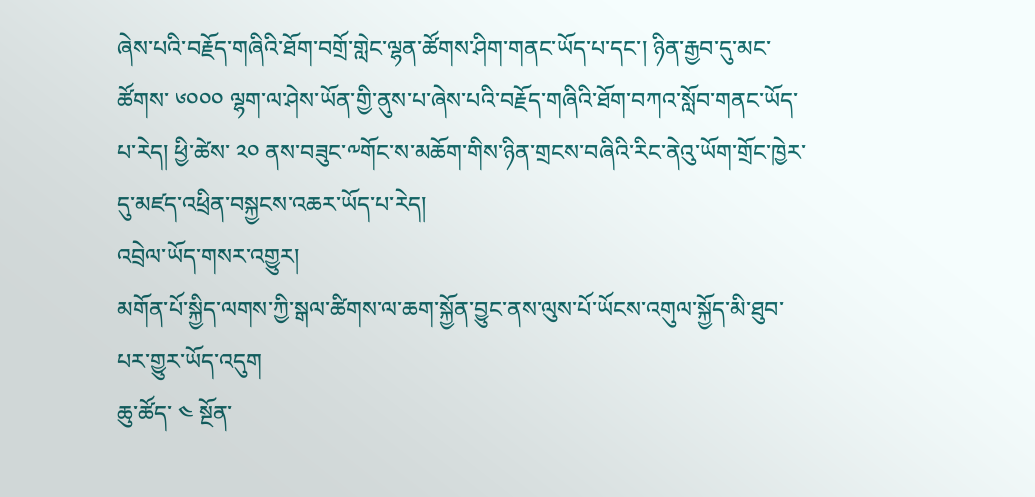ཞེས་པའི་བརྗོད་གཞིའི་ཐོག་བགྲོ་གླེང་ལྷན་ཚོགས་ཤིག་གནང་ཡོད་པ་དང་། ཉིན་རྒྱབ་དུ་མང་ཚོགས་ ༦༠༠༠ ལྷག་ལ་ཤེས་ཡོན་གྱི་ནུས་པ་ཞེས་པའི་བརྗོད་གཞིའི་ཐོག་བཀའ་སློབ་གནང་ཡོད་པ་རེད། ཕྱི་ཚེས་ ༢༠ ནས་བཟུང་༸གོང་ས་མཆོག་གིས་ཉིན་གྲངས་བཞིའི་རིང་ནེའུ་ཡོག་གྲོང་ཁྱེར་དུ་མཛད་འཕྲིན་བསྐྱངས་འཆར་ཡོད་པ་རེད།
འབྲེལ་ཡོད་གསར་འགྱུར།
མགོན་པོ་སྐྱིད་ལགས་ཀྱི་སྒལ་ཚིགས་ལ་ཆག་སྐྱོན་བྱུང་ནས་ལུས་པོ་ཡོངས་འགུལ་སྐྱོད་མི་ཐུབ་པར་གྱུར་ཡོད་འདུག
ཆུ་ཚོད་ ༤ སྔོན་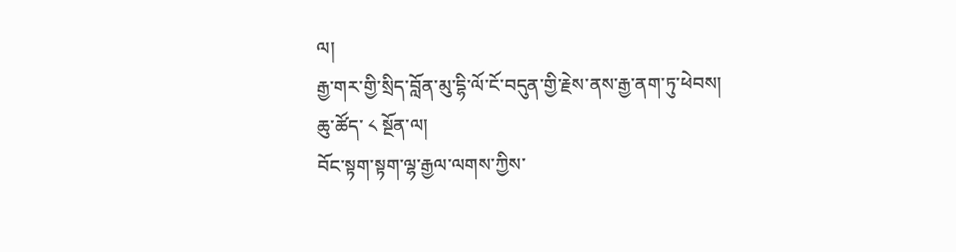ལ།
རྒྱ་གར་གྱི་སྲིད་བློན་མུ་དྷི་ལོ་ངོ་བདུན་གྱི་རྗེས་ནས་རྒྱ་ནག་ཏུ་ཕེབས།
ཆུ་ཚོད་ ༨ སྔོན་ལ།
བོང་སྟག་སྟག་ལྷ་རྒྱལ་ལགས་ཀྱིས་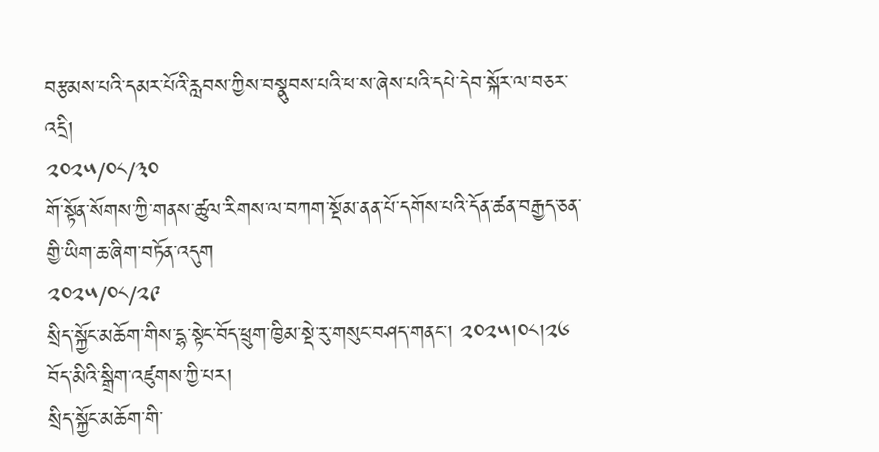བརྩམས་པའི་དམར་པོའི་རླབས་ཀྱིས་བསྣུབས་པའི་ཕ་ས་ཞེས་པའི་དཔེ་དེབ་སྐོར་ལ་བཅར་འདྲི།
༢༠༢༥/༠༨/༣༠
གོ་སྟོན་སོགས་ཀྱི་གནས་ཚུལ་རིགས་ལ་བཀག་སྡོམ་ནན་པོ་དགོས་པའི་དོན་ཚན་བརྒྱད་ཅན་གྱི་ཡིག་ཆ་ཞིག་བཏོན་འདུག
༢༠༢༥/༠༨/༢༩
སྲིད་སྐྱོང་མཆོག་གིས་དྷ་སྟེང་བོད་ཕྲུག་ཁྱིམ་སྡེ་རུ་གསུང་བཤད་གནང་། ༢༠༢༥།༠༨།༢༦ བོད་མིའི་སྒྲིག་འཛུགས་ཀྱི་པར།
སྲིད་སྐྱོང་མཆོག་གི་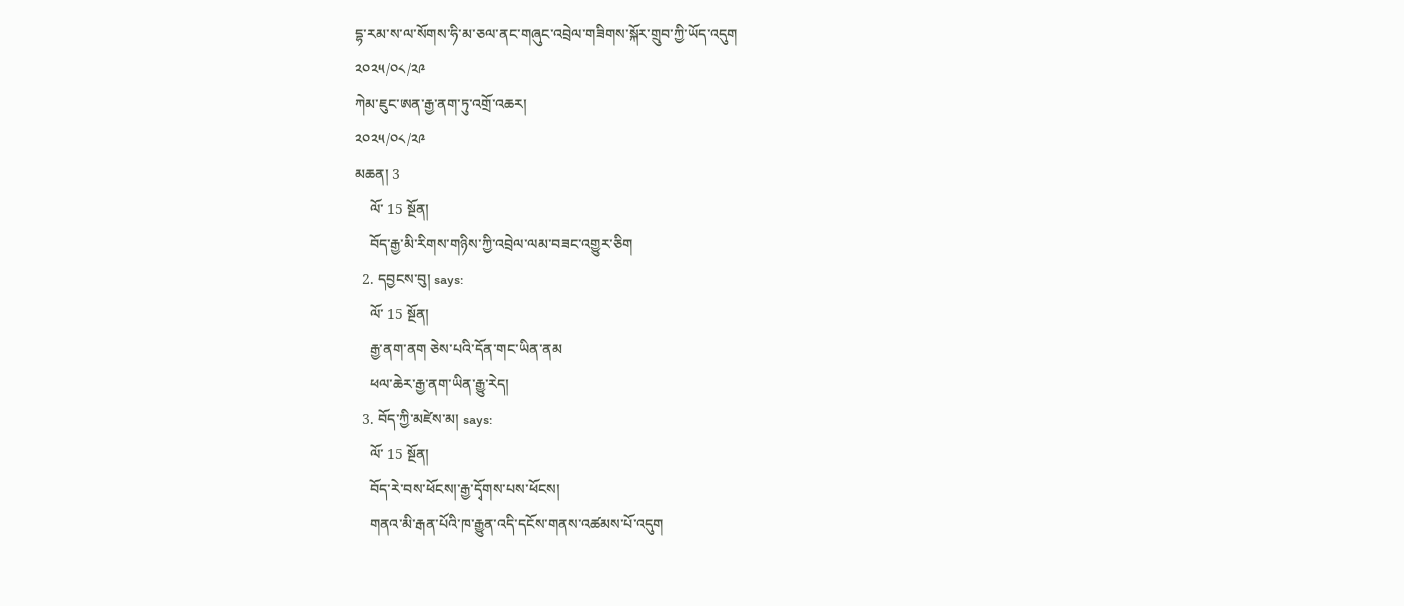དྷ་རམ་ས་ལ་སོགས་ཧི་མ་ཅལ་ནང་གཞུང་འབྲེལ་གཟིགས་སྐོར་གྲུབ་ཀྱི་ཡོད་འདུག
༢༠༢༥/༠༨/༢༩
ཀེམ་ཇུང་ཨན་རྒྱ་ནག་ཏུ་འགྲོ་འཆར།
༢༠༢༥/༠༨/༢༩
མཆན། 3
    ལོ་ 15 སྔོན།
    བོད་རྒྱ་མི་རིགས་གཉིས་ཀྱི་འབྲེལ་ལམ་བཟང་འགྱུར་ཅིག
  2. དབྱངས་བུ། says:
    ལོ་ 15 སྔོན།
    རྒྱ་ནག་ནག ཅེས་པའི་དོན་གང་ཡིན་ནམ
    ཕལ་ཆེར་རྒྱ་ནག་ཡིན་རྒྱུ་རེད།
  3. བོད་ཀྱི་མཛེས་མ། says:
    ལོ་ 15 སྔོན།
    བོད་རེ་བས་ཕོངས།་རྒྱ་དྭོགས་པས་ཕོངས།
    གནའ་མི་རྒན་པོའི་ཁ་རྒྱུན་འདི་དངོས་གནས་འཚམས་པོ་འདུག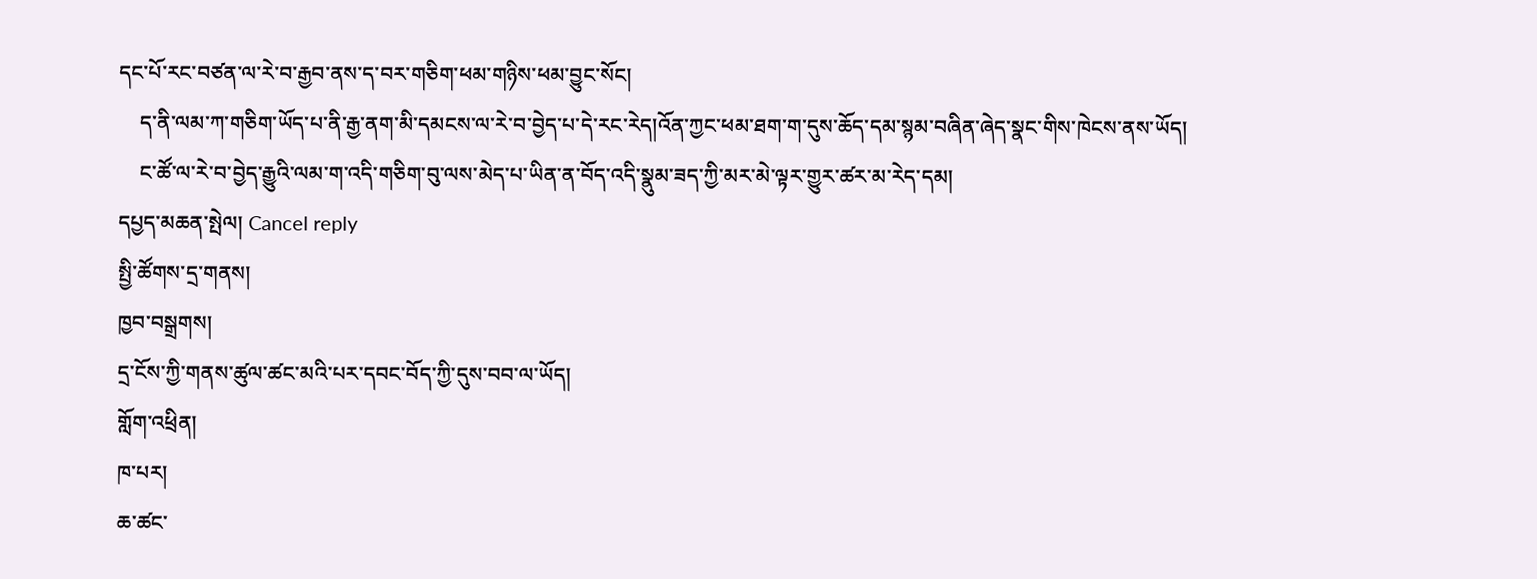དང་པོ་རང་བཙན་ལ་རེ་བ་རྒྱབ་ནས་ད་བར་གཅིག་ཕམ་གཉིས་ཕམ་བྱུང་སོང།
    ད་ནི་ལམ་ཀ་གཅིག་ཡོད་པ་ནི་རྒྱ་ནག་མི་དམངས་ལ་རེ་བ་བྱེད་པ་དེ་རང་རེད།འོན་ཀྱང་ཕམ་ཐག་ག་དུས་ཆོད་དམ་སྙམ་བཞིན་ཞེད་སྣང་གིས་ཁེངས་ནས་ཡོད།
    ང་ཚོ་ལ་རེ་བ་བྱེད་རྒྱུའི་ལམ་ག་འདི་གཅིག་བུ་ལས་མེད་པ་ཡིན་ན་བོད་འདི་སྣུམ་ཟད་ཀྱི་མར་མེ་ལྟར་གྱུར་ཚར་མ་རེད་དམ།
དཔྱད་མཆན་སྤེལ། Cancel reply
སྤྱི་ཚོགས་དྲ་གནས།
ཁྱབ་བསྒྲགས།
དྲ་ངོས་ཀྱི་གནས་ཚུལ་ཚང་མའི་པར་དབང་བོད་ཀྱི་དུས་བབ་ལ་ཡོད།
གློག་འཕྲིན།
ཁ་པར།
ཆ་ཚང་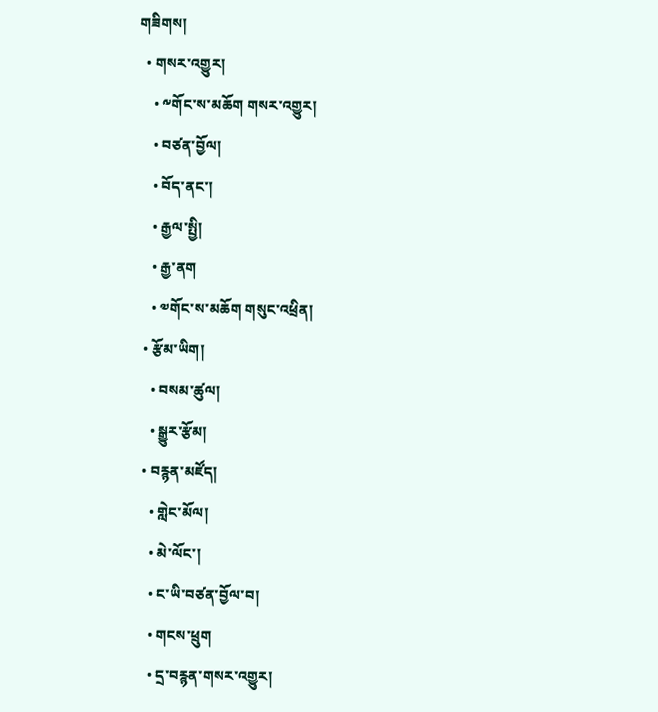གཟིགས།
  • གསར་འགྱུར།
    • ༸གོང་ས་མཆོག གསར་འགྱུར།
    • བཙན་བྱོལ།
    • བོད་ནང་།
    • རྒྱལ་སྤྱི།
    • རྒྱ་ནག
    • ༧གོང་ས་མཆོག གསུང་འཕྲིན།
  • རྩོམ་ཡིག།
    • བསམ་ཚུལ།
    • སྒྱུར་རྩོམ།
  • བརྙན་མཛོད།
    • གླེང་མོལ།
    • མེ་ལོང་།
    • ང་ཡི་བཙན་བྱོལ་བ།
    • གངས་ཕྲུག
    • དྲ་བརྙན་གསར་འགྱུར།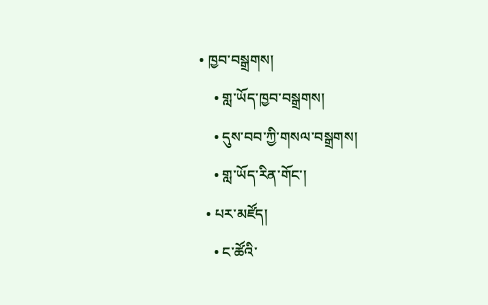• ཁྱབ་བསྒྲགས།
    • གླ་ཡོད་ཁྱབ་བསྒྲགས།
    • དུས་བབ་ཀྱི་གསལ་བསྒྲགས།
    • གླ་ཡོད་རིན་གོང་།
  • པར་མཛོད།
    • ང་ཚོའི་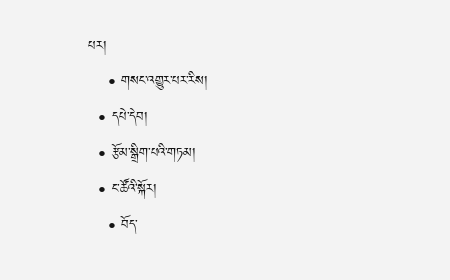པར།
    • གསང་འགྱུར་པར་རིས།
  • དཔེ་དེབ།
  • རྩོམ་སྒྲིག་པའི་གཏམ།
  • ང་ཚོའི་སྐོར།
    • བོད་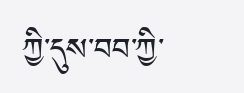ཀྱི་དུས་བབ་ཀྱི་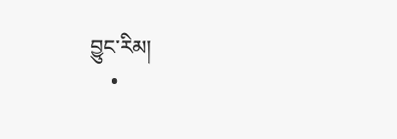བྱུང་རིམ།
    •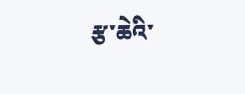རྩ་ཆེའི་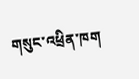གསུང་འཕྲིན་ཁག